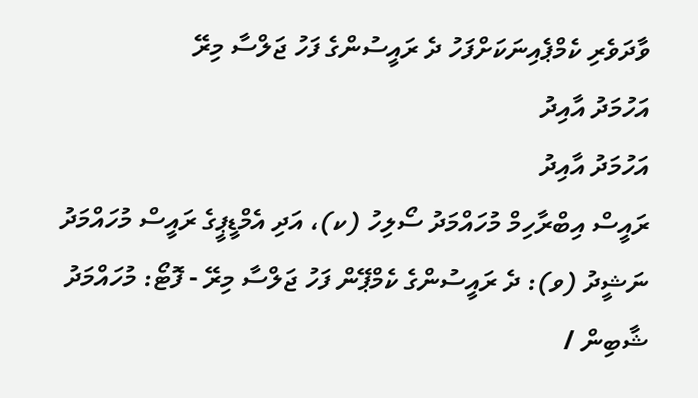ވާދަވެރި ކެމްޕެއިނަކަށްފަހު ދެ ރައީސުންގެ ފަހު ޖަލްސާ މިރޭ
އަހުމަދު އާއިދު
އަހުމަދު އާއިދު
ރައީސް އިބްރާހިމް މުހައްމަދު ސޯލިހު (ކ)، އަދި އެމްޑީޕީގެ ރައީސް މުހައްމަދު ނަޝީދު (ވ): ދެ ރައީސުންގެ ކެމްޕޭން ފަހު ޖަލްސާ މިރޭ - ފޮޓޯ: މުހައްމަދު ޝާބިން /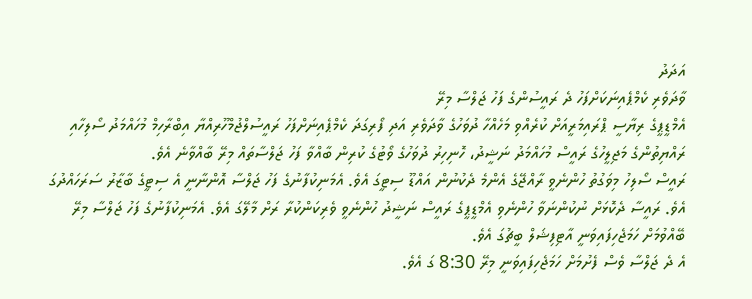އަދަދު
ވާދަވެރި ކެމްޕެއިނަކަށްފަހު ދެ ރައީސުންގެ ފަހު ޖަލްސާ މިރޭ
އެމްޑީޕީގެ ރިޔާސީ ޕްރައިމަރީއަށް ކުރެއްވި މަހެއްހާ ދުވަހުގެ ވާދަވެރި އަދި ފޯރިގަދަ ކެމްޕެއިނަށްފަހު ރައީސުލްޖުމްހޫރިއްޔާ އިބްރާހިމް މުހައްމަދު ސޯލިހާއި ރައްޔިތުންގެ މަޖިލީހުގެ ރައީސް މުހައްމަދު ނަޝީދު، ހޮނިހިރު ދުވަހުގެ ވޯޓުގެ ކުރިން ބާއްވާ ފަހު ޖަލްސާތައް މިރޭ ބާއްވާނެ އެވެ.
ރައީސް ސޯލިހު މިވަގުތު ހުންނެވީ ރާއްޖޭގެ އެންމެ ދެކުނުން އައްޑޫ ސިޓީގަ އެވެ. އެމަނިކުފާނުގެ ފަހު ޖަލްސާ އޮންނާނީ އެ ސިޓީގެ ބާޒާރު ސަރަހައްދުގަ އެވެ. ރައީސާ ދެކޮޅަށް ނުކުންނަވާ ހުންނެވި އެމްޑީޕީގެ ރައީސް ނަޝީދު ހުންނެވީ ވެރިކަންކުރާ ރަށް މާލޭގަ އެވެ. އެމަނިކުފާނުގެ ފަހު ޖަލްސާ މިރޭ ބޭއްވުމަށް ހަމަޖެހިފައިވަނީ އާޓިފިޝަލް ބީޗުގަ އެވެ.
އެ ދެ ޖަލްސާ ވެސް ފެށުމަށް ހަމަޖެހިފައިވަނީ މިރޭ 8:30 ގަ އެވެ.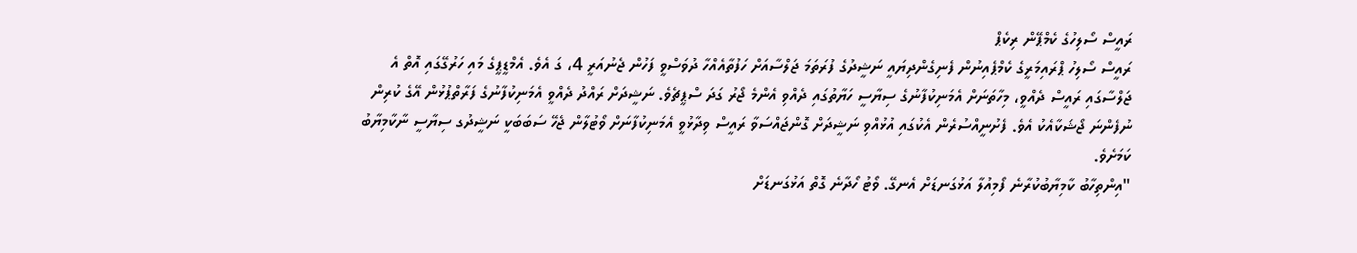ރައީސް ސޯލިހުގެ ކެމްޕޭން ރިކެޕް
ރައީސް ސޯލިހު ޕްރައިމަރީގެ ކެމްޕެއިނުން ފެނިގެންދިޔައީ ނަޝީދުގެ ފުރަތަމަ ޖަލްސާއަށް ހަފުތާއެއްހާ ދުވަސްވީ ފަހުން ޖެނުއަރީ 4، ގަ އެވެ. އެމްޑީޕީގެ މައި ހަރުގޭގައި އޮތް އެ ޖަލްސާގައި ރައީސް ދެއްވީ، މިހާތަނަށް އެމަނިކުފާނުގެ ސިޔާސީ ހަޔާތުގައި ދެއްވި އެންމެ ޖޯރު ގަދަ ސްޕީޗެވެ. ނަޝީދަށް ރައްދު ދެއްވީ އެމަނިކުފާނުގެ ފަރާތްޕުޅުން އޭގެ ކުރިން ނުފެންނަ ޖޯޝަކާއެކު އެވެ. ފެށުނީއްސުރެން އެކުގައި އުޅުއްވި ނަޝީދަށް ގޮންޖައްސަވާ ރައީސް ވިދާޅުވީ އެމަނިކުފާނަށް ވޯޓުލާން ޖެހޭ ސަބަބަކީ ނަޝީދުގ ސިޔާސީ ނާކާމިޔާބު ކަމަށެވެ.
"އިންތިހާބު ކާމިޔާބުކުރާނެ ފޯމިއުލާ އަޅުގަނޑަށް އެނގޭ. ވޯޓު ހޯދާނެ ގޮތް އަޅުގަނޑަށް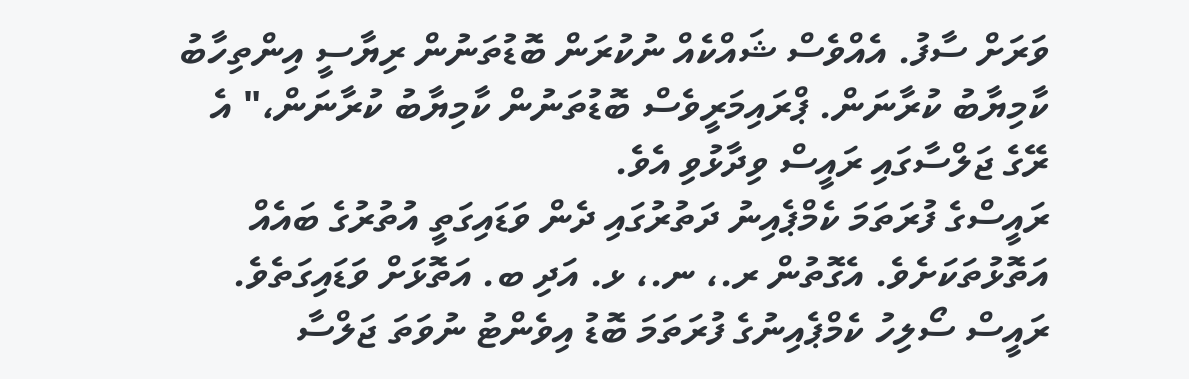ވަރަށް ސާފު. އެއްވެސް ޝައްކެއް ނުކުރަން ބޮޑުތަނުން ރިޔާސީ އިންތިހާބު ކާމިޔާބު ކުރާނަން. ޕްރައިމަރީވެސް ބޮޑުތަނުން ކާމިޔާބު ކުރާނަން،" އެ ރޭގެ ޖަލްސާގައި ރައީސް ވިދާޅުވި އެވެ.
ރައީސްގެ ފުރަތަމަ ކެމްޕެއިނު ދަތުރުގައި ދެން ވަޑައިގަތީ އުތުރުގެ ބައެއް އަތޮޅުތަކަށެވެ. އެގޮތުން ރ.، ނ.، ޅ. އަދި ބ. އަތޮޅަށް ވަޑައިގަތެވެ. ރައީސް ސޯލިހު ކެމްޕެއިނުގެ ފުރަތަމަ ބޮޑު އިވެންޓު ނުވަތަ ޖަލްސާ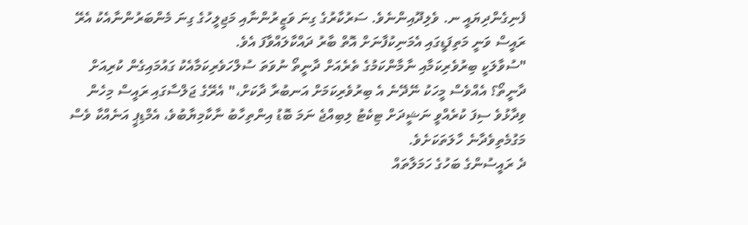ފެނިގެންދިޔައީ ނ. ވެލިދޫއިންނެވެ. ސަރުކާރުގެ ގިނަ ވަޒީރުންނާއި މަޖިލީހުގެ ގިނަ މެންބަރުންނާއެކު އެރޭ ރައީސް ވަނީ މަތިފަޑީގައި އެމަނިކުފާނަށް އޮތް ބާރު ދައްކާލައްވާފަ އެވެ.
"ސުވާލަކީ ބިރުވެރިކަމާއި ނާމާންކަމުގެ ތެރެއަށް ދާނީތޯ ނުވަތަ ސުލްހަވެރިކަމާއެކު ގައުމައިގެން ކުރިއަށް ދާނީތޯ؟ އެއްވެސް މީހަކު ނޭދޭނެ އެ ބިރުވެރިކަމަށް އަނބުރާ ދާކަށް،" އެރޭގެ ޖަލްސާގައި ރައީސް މިހެން ވިދާޅުވެ ސިފަ ކުރެއްވީ ނަޝީދަށް ޓިކެޓު ލިބިއްޖެ ނަމަ ބޮޑު އިންތިހާބު ނާކާމިޔާބުވެ، އެމްޑިޕީ އަނެއްކާ ވެސް މަގުމެތިވެދާނެ ހާލަތަކަށެވެ.
ދެ ރައީސުންގެ ބަހުގެ ހަމަލާތައް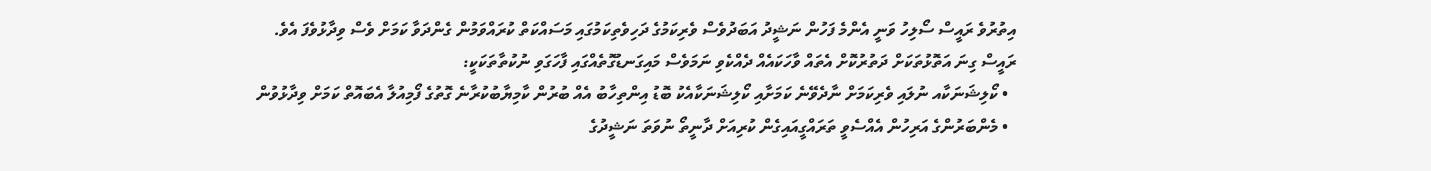އިތުރުވެ ރައީސް ސޯލިހު ވަނީ އެންމެ ފަހުން ނަޝީދު އަބަދުވެސް ވެރިކަމުގެ ދަހިވެތިކަމުގައި މަސައްކަތް ކުރައްވަމުން ގެންދަވާ ކަމަށް ވެސް ވިދާޅުވެފަ އެވެ.
ރައީސް ގިނަ އަތޮޅުތަކަށް ދަތުރުކޮށް އެތައް ވާހަކައެއް ދެއްކެވި ނަމަވެސް މައިގަނޑުގޮތެއްގައި ފާހަގަވި ނުކުތާތަކަކީ:
  • ކޯލިޝަނަކާއ ނުލައި ވެރިކަމަށް ނާދެވޭނެ ކަމަށާއި ކޯލިޝަނަކާއެކު ބޮޑު އިންތިހާބު އެއް ބުރުން ކާމިޔާބުކުރާނެ ގޮތުގެ ފޯމިއުލާ އެބައޮތް ކަމަށް ވިދާޅުވުން
  • މެންބަރުންގެ އަރިހުން އެއްސެވީ ތަރައްގީއައިގެން ކުރިއަށް ދާނީތޯ ނުވަތަ ނަޝީދުގެ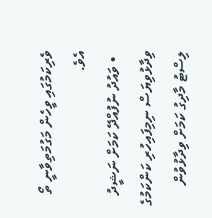ވެރިކަމުގައި ވީހެން މަގުމަތިވާނީ ތޯ އެވެ.
  • ވައުދު ނުފުއްދޭ ކަމަށް ނަޝީދު ވިދާޅުވިޔަސް ނިމިފައިހުރި ކަންކަމުގެ ލިސްޓު މާދިގު ކަމަށް ވިދާޅުވުން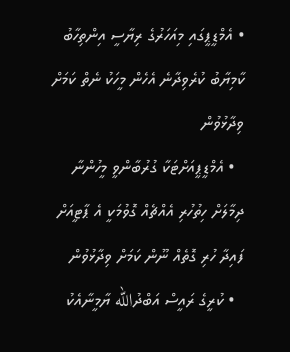• އެމްޑީޕީގައި މިއަހަރުގެ ރިޔާސީ އިންތިހާބު ކާމިޔާބު ކުރެވިދާނެ އެހެން މީހަކު ނެތް ކަމަށް ވިދާޅުވުން
  • އެމްޑީޕީއަށްޓަކާ ގުރުބާންވީ މީހުންނާ ދިމާލަށް ހިތުހުރި އެއްޗެއް ގޮވުމަކީ އެ ޕާޓީއަށް ފައިދާ ހުރި ގޮތެއް ނޫން ކަމަށް ވިދާޅުވުން
  • ކުރީގެ ރައީސް އަބްދުالله ޔާމީނާއެކު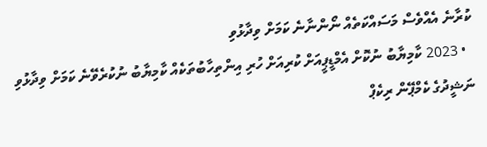ކުރާނެ އެއްވެސް މަސައްކަތެއް ނޯންނާނެ ކަމަށް ވިދާޅުވި
  • 2023 ކާމިޔާބު ނުކޮށް އެމްޑީޕީއަށް ކުރިއަށް ހުރި އިންތިހާބުތަކެއް ކާމިޔާބު ނުކުރެވޭނެ ކަމަށް ވިދާޅުވި
ނަޝީދުގެ ކެމްޕޭން ރިކެޕް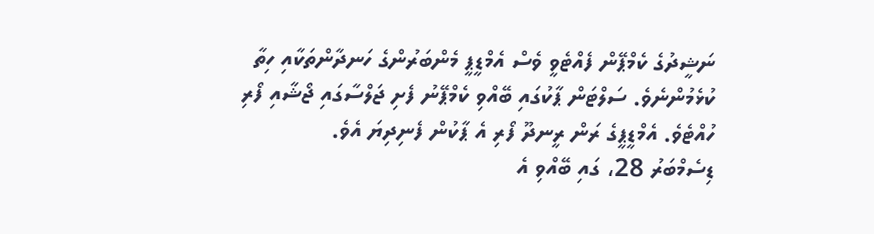ނަޝީދުގެ ކެމްޕޭން ފެއްޓެވީ ވެސް އެމްޑީޕީ މެންބަރުންގެ ހަނދާންތަކާއި ހިތާ ކުޅެމުންނެވެ. ސަލްޓަން ޕާކުގައި ބޭއްވި ކެމްޕޭނު ފެށި ޖަލްސާގައި ޖޯޝާއި ފޯރި ހުއްޓެވެ. އެމްޑީޕީގެ ރަން ރީނދޫ ފޯރި އެ ޕާކުން ފެނިދިޔަ އެވެ.
ޑިސެމްބަރު 28، ގައި ބޭއްވި އެ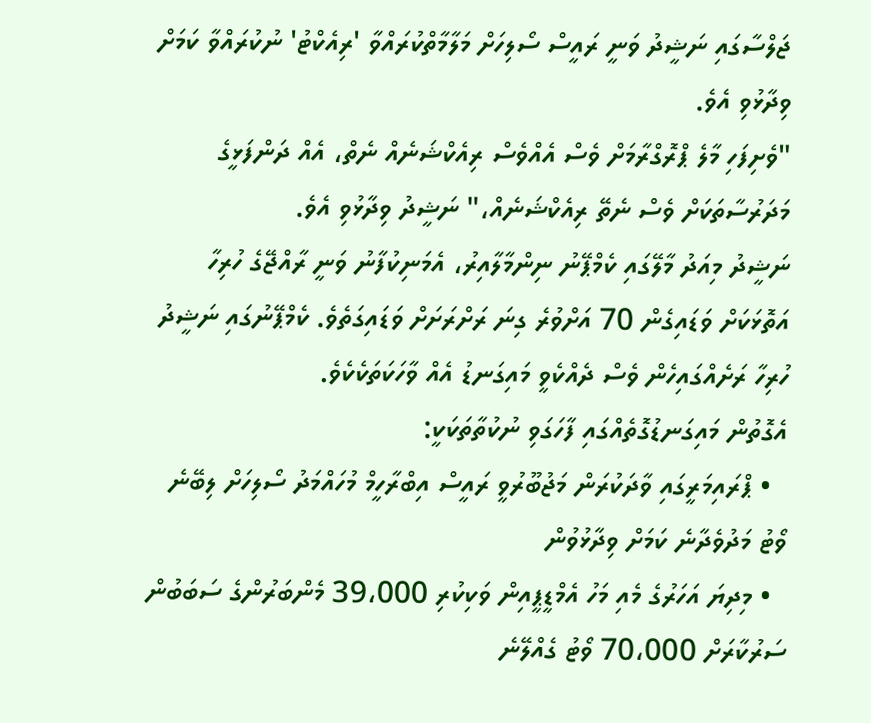ޖަލްސާގައި ނަޝީދު ވަނީ ރައީސް ސޯލިހަށް މަލާމާތްކުރައްވާ 'ރިއެކްޓު' ނުކުރައްވާ ކަމަށް ވިދާޅުވި އެވެ.
"ވެށިފަހި މާލެ ޕްރޮގްރާމަށް ވެސް އެއްވެސް ރިއެކްޝަނެއް ނެތް، އެއް ދަންފަޅީގެ މަދަރުސާތަކަށް ވެސް ނެތޭ ރިއެކްޝަނެއް،" ނަޝީދު ވިދާޅުވި އެވެ.
ނަޝީދު މިއަދު މާލޭގައި ކެމްޕޭނު ނިންމާލާއިރު، އެމަނިކުފާނު ވަނީ ރާއްޖޭގެ ހުރިހާ އަތޮޅަކަށް ވަޑައިގެން 70 އަށްވުރެ ގިނަ ރަށްރަށަށް ވަޑައިގަތެވެ. ކެމްޕޭނުގައި ނަޝީދު ހުރިހާ ރަށެއްގައިހެން ވެސް ދެއްކެވީ މައިގަނޑު އެއް ވާހަކަތަކެކެވެ.
އެގޮތުން މައިގަނޑުގޮތެއްގައި ފާހަގަވި ނުކުތާތަކަކީ:
  • ޕްރައިމަރީގައި ވާދަކުރަން މަޖުބޫރުވީ ރައީސް އިބްރާހީމް މުހައްމަދު ސޯލިހަށް ލިބޭނެ ވޯޓު މަދުވެދާނެ ކަމަށް ވިދާޅުވުން
  • މިދިޔަ އަހަރުގެ މެއި މަހު އެމްޑީޕީއިން ވަކިކުރި 39،000 މެންބަރުންގެ ސަބަބުން ސަރުކާރަށް 70،000 ވޯޓު ގެއްލޭނެ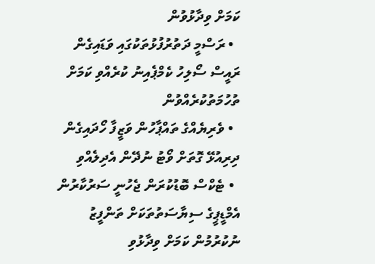ކަމަށް ވިދާޅުވުން
  • ރަސްމީ ދަތުރުފުޅުތަކުގައި ވަޑައިގެން ރައީސް ސޯލިހު ކެމްޕެއިނު ކުރެއްވި ކަމަށް ތުހުމަތުކުރެއްވުން
  • ވެރިޔެއްގެ ތައްޕާހުން ވަޒީފާ ހޯދައިގެން ދިރިއުޅޭ ގޮތަށް ވޯޓު ނުދޭން އެދިލެއްވި
  • ޓެކްސް ބޮޑުކުރަން ޖެހުނީ ސަރުކާރުން އެމްޑީޕީގެ ސިޔާސަތުތަކަށް ތަންފީޒު ނުކުރުމުން ކަމަށް ވިދާޅުވި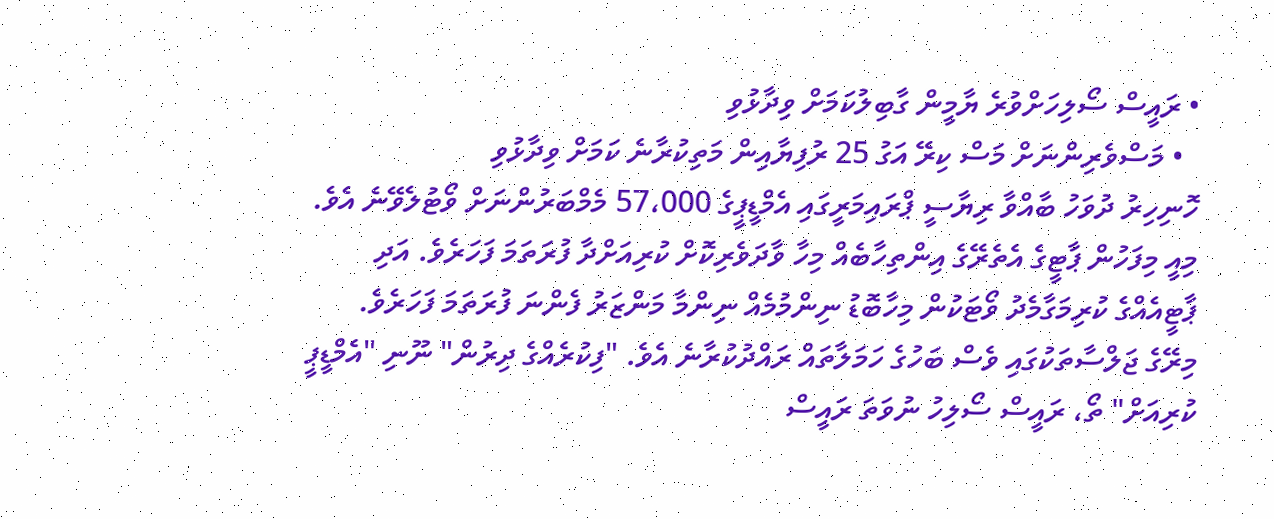• ރައީސް ސޯލިހަށްވުރެ ޔާމީން ގާބިލުކަމަށް ވިދާޅުވި
  • މަސްވެރިންނަށް މަސް ކިރޭ އަގު 25 ރުފިޔާއިން މަތިކުރާނެ ކަމަށް ވިދާޅުވި
ހޮނިހިރު ދުވަހު ބާއްވާ ރިޔާސީ ޕްރައިމަރީގައި އެމްޑީޕީގެ 57،000 މެމްބަރުންނަށް ވޯޓުލެވޭނެ އެވެ. މިއީ މިފަހުން ޕާޓީގެ އެތެރޭގެ އިންތިހާބެއް މިހާ ވާދަވެރިކޮށް ކުރިއަށްދާ ފުރަތަމަ ފަހަރެވެ. އަދި ޕާޓީއެއްގެ ކުރިމަގާމެދު ވޯޓަކުން މިހާބޮޑު ނިންމުމެއް ނިންމާ މަންޒަރު ފެންނަ ފުރަތަމަ ފަހަރެވެ.
މިރޭގެ ޖަލްސާތަކުގައި ވެސް ބަހުގެ ހަމަލާތައް ރައްދުކުރާނެ އެވެ. "ފިކުރެއްގެ ދިރުން" ނޫނި "އެމްޑީޕީ ކުރިއަށް" ތޯ، ރައީސް ސޯލިހު ނުވަތަ ރައީސް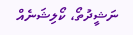ނަޝީދުތޯ، ކޯލިޝަނެއް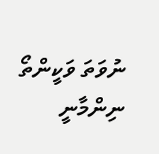ނުވަތަ ވަކީންތޯ ނިންމާނީ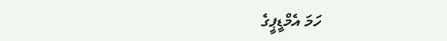ހަމަ އެމްޑީޕީގެ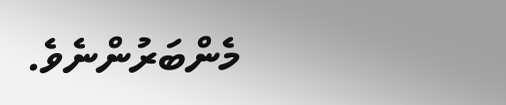މެންބަރުންނެވެ.